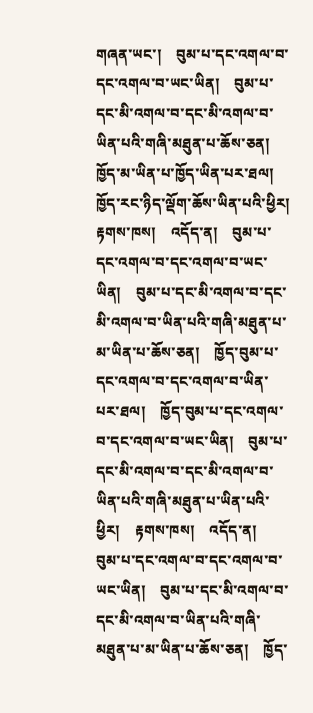གཞན་ཡང་།    བུམ་པ་དང་འགལ་བ་དང་འགལ་བ་ཡང་ཡིན།    བུམ་པ་དང་མི་འགལ་བ་དང་མི་འགལ་བ་ཡིན་པའི་གཞི་མཐུན་པ་ཆོས་ཅན།    ཁྱོད་མ་ཡིན་པ་ཁྱོད་ཡིན་པར་ཐལ།    ཁྱོད་རང་ཉིད་ལྡོག་ཆོས་ཡིན་པའི་ཕྱིར།    རྟགས་ཁས།    འདོད་ན།    བུམ་པ་དང་འགལ་བ་དང་འགལ་བ་ཡང་ཡིན།    བུམ་པ་དང་མི་འགལ་བ་དང་མི་འགལ་བ་ཡིན་པའི་གཞི་མཐུན་པ་མ་ཡིན་པ་ཆོས་ཅན།    ཁྱོད་བུམ་པ་དང་འགལ་བ་དང་འགལ་བ་ཡིན་པར་ཐལ།    ཁྱོད་བུམ་པ་དང་འགལ་བ་དང་འགལ་བ་ཡང་ཡིན།    བུམ་པ་དང་མི་འགལ་བ་དང་མི་འགལ་བ་ཡིན་པའི་གཞི་མཐུན་པ་ཡིན་པའི་ཕྱིར།    རྟགས་ཁས།    འདོད་ན།    བུམ་པ་དང་འགལ་བ་དང་འགལ་བ་ཡང་ཡིན།    བུམ་པ་དང་མི་འགལ་བ་དང་མི་འགལ་བ་ཡིན་པའི་གཞི་མཐུན་པ་མ་ཡིན་པ་ཆོས་ཅན།    ཁྱོད་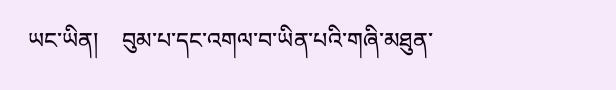ཡང་ཡིན།    བུམ་པ་དང་འགལ་བ་ཡིན་པའི་གཞི་མཐུན་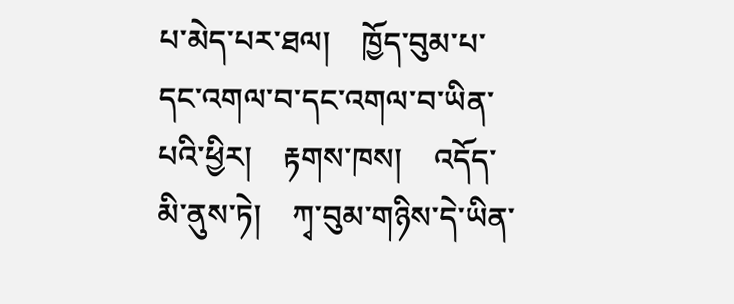པ་མེད་པར་ཐལ།    ཁྱོད་བུམ་པ་དང་འགལ་བ་དང་འགལ་བ་ཡིན་པའི་ཕྱིར།    རྟགས་ཁས།    འདོད་མི་ནུས་ཏེ།    ཀྭ་བུམ་གཉིས་དེ་ཡིན་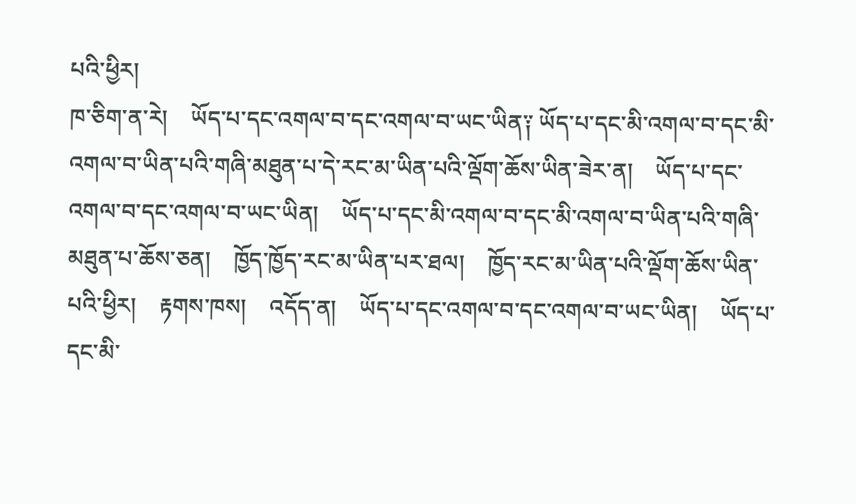པའི་ཕྱིར།
ཁ་ཅིག་ན་རེ།    ཡོད་པ་དང་འགལ་བ་དང་འགལ་བ་ཡང་ཡིན༑ ཡོད་པ་དང་མི་འགལ་བ་དང་མི་འགལ་བ་ཡིན་པའི་གཞི་མཐུན་པ་དེ་རང་མ་ཡིན་པའི་ལྡོག་ཆོས་ཡིན་ཟེར་ན།    ཡོད་པ་དང་འགལ་བ་དང་འགལ་བ་ཡང་ཡིན།    ཡོད་པ་དང་མི་འགལ་བ་དང་མི་འགལ་བ་ཡིན་པའི་གཞི་མཐུན་པ་ཆོས་ཅན།    ཁྱོད་ཁྱོད་རང་མ་ཡིན་པར་ཐལ།    ཁྱོད་རང་མ་ཡིན་པའི་ལྡོག་ཆོས་ཡིན་པའི་ཕྱིར།    རྟགས་ཁས།    འདོད་ན།    ཡོད་པ་དང་འགལ་བ་དང་འགལ་བ་ཡང་ཡིན།    ཡོད་པ་དང་མི་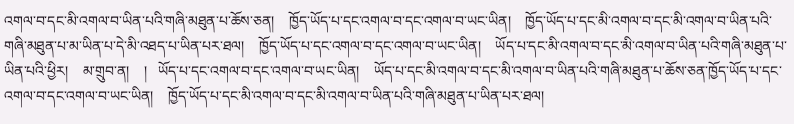འགལ་བ་དང་མི་འགལ་བ་ཡིན་པའི་གཞི་མཐུན་པ་ཆོས་ཅན།    ཁྱོད་ཡོད་པ་དང་འགལ་བ་དང་འགལ་བ་ཡང་ཡིན།    ཁྱོད་ཡོད་པ་དང་མི་འགལ་བ་དང་མི་འགལ་བ་ཡིན་པའི་གཞི་མཐུན་པ་མ་ཡིན་པ་དེ་མི་འཐད་པ་ཡིན་པར་ཐལ།    ཁྱོད་ཡོད་པ་དང་འགལ་བ་དང་འགལ་བ་ཡང་ཡིན།    ཡོད་པ་དང་མི་འགལ་བ་དང་མི་འགལ་བ་ཡིན་པའི་གཞི་མཐུན་པ་ཡིན་པའི་ཕྱིར།    མ་གྲུབ་ན།    །   ཡོད་པ་དང་འགལ་བ་དང་འགལ་བ་ཡང་ཡིན།    ཡོད་པ་དང་མི་འགལ་བ་དང་མི་འགལ་བ་ཡིན་པའི་གཞི་མཐུན་པ་ཆོས་ཅན་ཁྱོད་ཡོད་པ་དང་འགལ་བ་དང་འགལ་བ་ཡང་ཡིན།    ཁྱོད་ཡོད་པ་དང་མི་འགལ་བ་དང་མི་འགལ་བ་ཡིན་པའི་གཞི་མཐུན་པ་ཡིན་པར་ཐལ།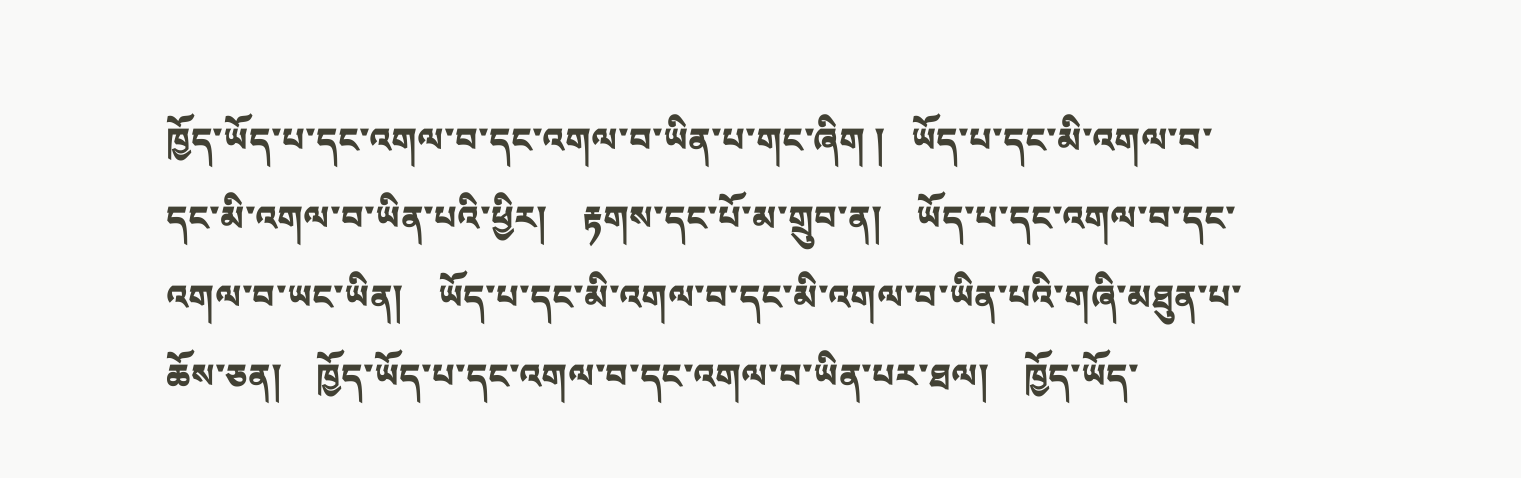ཁྱོད་ཡོད་པ་དང་འགལ་བ་དང་འགལ་བ་ཡིན་པ་གང་ཞིག །   ཡོད་པ་དང་མི་འགལ་བ་དང་མི་འགལ་བ་ཡིན་པའི་ཕྱིར།    རྟགས་དང་པོ་མ་གྲུབ་ན།    ཡོད་པ་དང་འགལ་བ་དང་འགལ་བ་ཡང་ཡིན།    ཡོད་པ་དང་མི་འགལ་བ་དང་མི་འགལ་བ་ཡིན་པའི་གཞི་མཐུན་པ་ཆོས་ཅན།    ཁྱོད་ཡོད་པ་དང་འགལ་བ་དང་འགལ་བ་ཡིན་པར་ཐལ།    ཁྱོད་ཡོད་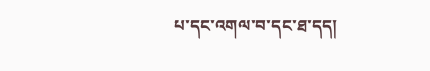པ་དང་འགལ་བ་དང་ཐ་དད།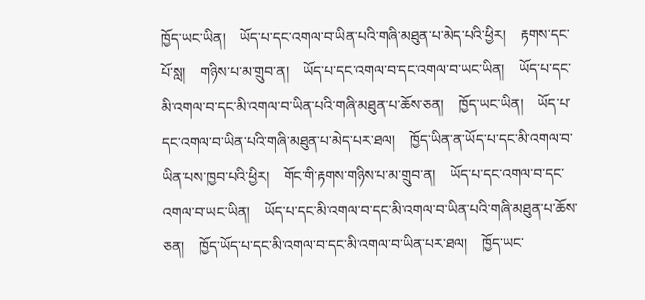ཁྱོད་ཡང་ཡིན།    ཡོད་པ་དང་འགལ་བ་ཡིན་པའི་གཞི་མཐུན་པ་མེད་པའི་ཕྱིར།    རྟགས་དང་པོ་སླ།    གཉིས་པ་མ་གྲུབ་ན།    ཡོད་པ་དང་འགལ་བ་དང་འགལ་བ་ཡང་ཡིན།    ཡོད་པ་དང་མི་འགལ་བ་དང་མི་འགལ་བ་ཡིན་པའི་གཞི་མཐུན་པ་ཆོས་ཅན།    ཁྱོད་ཡང་ཡིན།    ཡོད་པ་དང་འགལ་བ་ཡིན་པའི་གཞི་མཐུན་པ་མེད་པར་ཐལ།    ཁྱོད་ཡིན་ན་ཡོད་པ་དང་མི་འགལ་བ་ཡིན་པས་ཁྱབ་པའི་ཕྱིར།    གོང་གི་རྟགས་གཉིས་པ་མ་གྲུབ་ན།    ཡོད་པ་དང་འགལ་བ་དང་འགལ་བ་ཡང་ཡིན།    ཡོད་པ་དང་མི་འགལ་བ་དང་མི་འགལ་བ་ཡིན་པའི་གཞི་མཐུན་པ་ཆོས་ཅན།    ཁྱོད་ཡོད་པ་དང་མི་འགལ་བ་དང་མི་འགལ་བ་ཡིན་པར་ཐལ།    ཁྱོད་ཡང་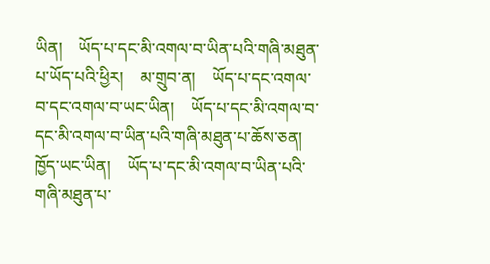ཡིན།    ཡོད་པ་དང་མི་འགལ་བ་ཡིན་པའི་གཞི་མཐུན་པ་ཡོད་པའི་ཕྱིར།    མ་གྲུབ་ན།    ཡོད་པ་དང་འགལ་བ་དང་འགལ་བ་ཡང་ཡིན།    ཡོད་པ་དང་མི་འགལ་བ་དང་མི་འགལ་བ་ཡིན་པའི་གཞི་མཐུན་པ་ཆོས་ཅན།    ཁྱོད་ཡང་ཡིན།    ཡོད་པ་དང་མི་འགལ་བ་ཡིན་པའི་གཞི་མཐུན་པ་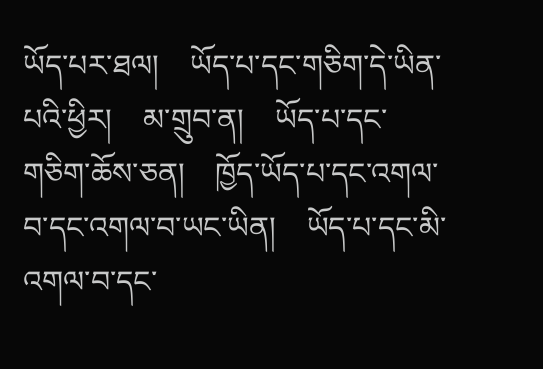ཡོད་པར་ཐལ།    ཡོད་པ་དང་གཅིག་དེ་ཡིན་པའི་ཕྱིར།    མ་གྲུབ་ན།    ཡོད་པ་དང་གཅིག་ཆོས་ཅན།    ཁྱོད་ཡོད་པ་དང་འགལ་བ་དང་འགལ་བ་ཡང་ཡིན།    ཡོད་པ་དང་མི་འགལ་བ་དང་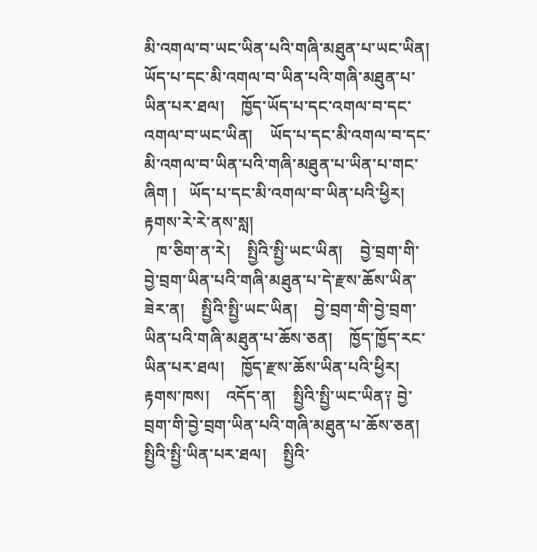མི་འགལ་བ་ཡང་ཡིན་པའི་གཞི་མཐུན་པ་ཡང་ཡིན།    ཡོད་པ་དང་མི་འགལ་བ་ཡིན་པའི་གཞི་མཐུན་པ་ཡིན་པར་ཐལ།    ཁྱོད་ཡོད་པ་དང་འགལ་བ་དང་འགལ་བ་ཡང་ཡིན།    ཡོད་པ་དང་མི་འགལ་བ་དང་མི་འགལ་བ་ཡིན་པའི་གཞི་མཐུན་པ་ཡིན་པ་གང་ཞིག །   ཡོད་པ་དང་མི་འགལ་བ་ཡིན་པའི་ཕྱིར།    རྟགས་རེ་རེ་ནས་སླ།
   ཁ་ཅིག་ན་རེ།    སྤྱིའི་སྤྱི་ཡང་ཡིན།    བྱེ་བྲག་གི་བྱེ་བྲག་ཡིན་པའི་གཞི་མཐུན་པ་དེ་རྫས་ཆོས་ཡིན་ཟེར་ན།    སྤྱིའི་སྤྱི་ཡང་ཡིན།    བྱེ་བྲག་གི་བྱེ་བྲག་ཡིན་པའི་གཞི་མཐུན་པ་ཆོས་ཅན།    ཁྱོད་ཁྱོད་རང་ཡིན་པར་ཐལ།    ཁྱོད་རྫས་ཆོས་ཡིན་པའི་ཕྱིར།    རྟགས་ཁས།    འདོད་ན།    སྤྱིའི་སྤྱི་ཡང་ཡིན༑ བྱེ་བྲག་གི་བྱེ་བྲག་ཡིན་པའི་གཞི་མཐུན་པ་ཆོས་ཅན།    སྤྱིའི་སྤྱི་ཡིན་པར་ཐལ།    སྤྱིའི་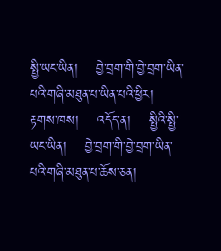སྤྱི་ཡང་ཡིན།    བྱེ་བྲག་གི་བྱེ་བྲག་ཡིན་པའི་གཞི་མཐུན་པ་ཡིན་པའི་ཕྱིར།    རྟགས་ཁས།    འདོད་ན།    སྤྱིའི་སྤྱི་ཡང་ཡིན།    བྱེ་བྲག་གི་བྱེ་བྲག་ཡིན་པའི་གཞི་མཐུན་པ་ཆོས་ཅན།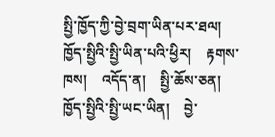སྤྱི་ཁྱོད་ཀྱི་བྱེ་བྲག་ཡིན་པར་ཐལ།    ཁྱོད་སྤྱིའི་སྤྱི་ཡིན་པའི་ཕྱིར།    རྟགས་ཁས།    འདོད་ན།    སྤྱི་ཆོས་ཅན།    ཁྱོད་སྤྱིའི་སྤྱི་ཡང་ཡིན།    བྱེ་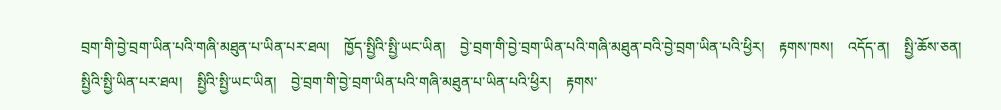བྲག་གི་བྱེ་བྲག་ཡིན་པའི་གཞི་མཐུན་པ་ཡིན་པར་ཐལ།    ཁྱོད་སྤྱིའི་སྤྱི་ཡང་ཡིན།    བྱེ་བྲག་གི་བྱེ་བྲག་ཡིན་པའི་གཞི་མཐུན་བའི་བྱེ་བྲག་ཡིན་པའི་ཕྱིར།    རྟགས་ཁས།    འདོད་ན།    སྤྱི་ཆོས་ཅན།    སྤྱིའི་སྤྱི་ཡིན་པར་ཐལ།    སྤྱིའི་སྤྱི་ཡང་ཡིན།    བྱེ་བྲག་གི་བྱེ་བྲག་ཡིན་པའི་གཞི་མཐུན་པ་ཡིན་པའི་ཕྱིར།    རྟགས་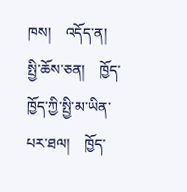ཁས།    འདོད་ན།    སྤྱི་ཆོས་ཅན།    ཁྱོད་ཁྱོད་ཀྱི་སྤྱི་མ་ཡིན་པར་ཐལ།    ཁྱོད་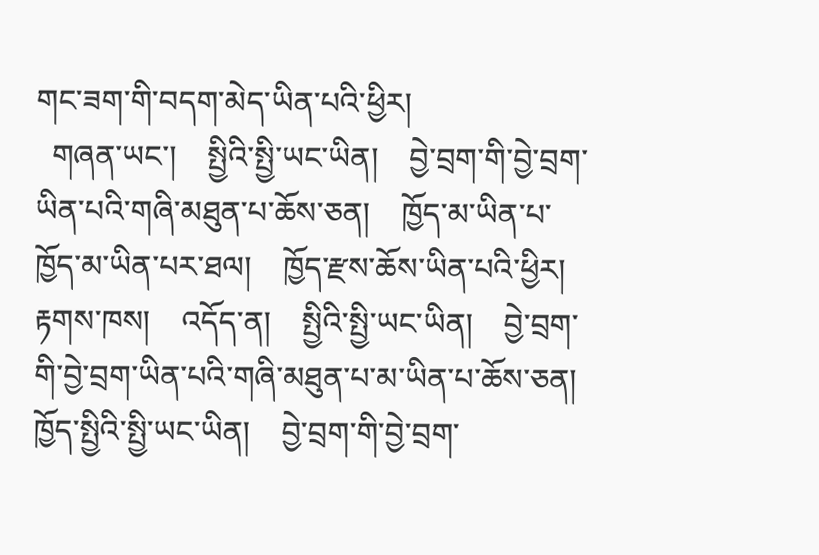གང་ཟག་གི་བདག་མེད་ཡིན་པའི་ཕྱིར།
  གཞན་ཡང་།    སྤྱིའི་སྤྱི་ཡང་ཡིན།    བྱེ་བྲག་གི་བྱེ་བྲག་ཡིན་པའི་གཞི་མཐུན་པ་ཆོས་ཅན།    ཁྱོད་མ་ཡིན་པ་ཁྱོད་མ་ཡིན་པར་ཐལ།    ཁྱོད་རྫས་ཆོས་ཡིན་པའི་ཕྱིར།    རྟགས་ཁས།    འདོད་ན།    སྤྱིའི་སྤྱི་ཡང་ཡིན།    བྱེ་བྲག་གི་བྱེ་བྲག་ཡིན་པའི་གཞི་མཐུན་པ་མ་ཡིན་པ་ཆོས་ཅན།    ཁྱོད་སྤྱིའི་སྤྱི་ཡང་ཡིན།    བྱེ་བྲག་གི་བྱེ་བྲག་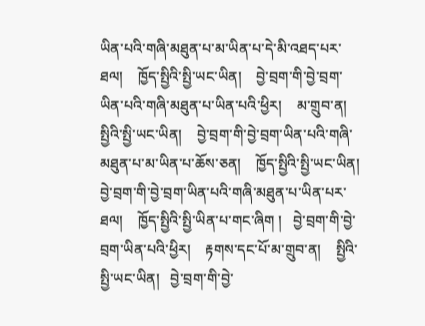ཡིན་པའི་གཞི་མཐུན་པ་མ་ཡིན་པ་དེ་མི་འཐད་པར་ཐལ།    ཁྱོད་སྤྱིའི་སྤྱི་ཡང་ཡིན།    བྱེ་བྲག་གི་བྱེ་བྲག་ཡིན་པའི་གཞི་མཐུན་པ་ཡིན་པའི་ཕྱིར།    མ་གྲུབ་ན།    སྤྱིའི་སྤྱི་ཡང་ཡིན།    བྱེ་བྲག་གི་བྱེ་བྲག་ཡིན་པའི་གཞི་མཐུན་པ་མ་ཡིན་པ་ཆོས་ཅན།    ཁྱོད་སྤྱིའི་སྤྱི་ཡང་ཡིན།    བྱེ་བྲག་གི་བྱེ་བྲག་ཡིན་པའི་གཞི་མཐུན་པ་ཡིན་པར་ཐལ།    ཁྱོད་སྤྱིའི་སྤྱི་ཡིན་པ་གང་ཞིག །   བྱེ་བྲག་གི་བྱེ་བྲག་ཡིན་པའི་ཕྱིར།    རྟགས་དང་པོ་མ་གྲུབ་ན།    སྤྱིའི་སྤྱི་ཡང་ཡིན།   བྱེ་བྲག་གི་བྱེ་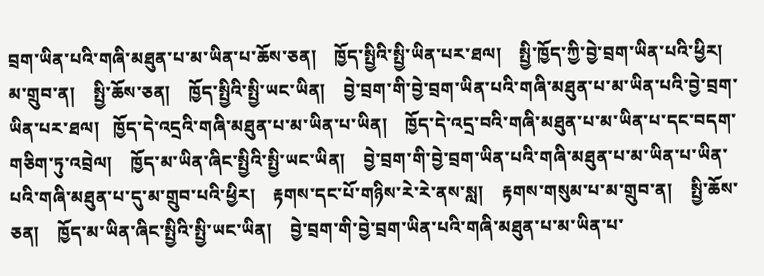བྲག་ཡིན་པའི་གཞི་མཐུན་པ་མ་ཡིན་པ་ཆོས་ཅན།    ཁྱོད་སྤྱིའི་སྤྱི་ཡིན་པར་ཐལ།    སྤྱི་ཁྱོད་ཀྱི་བྱེ་བྲག་ཡིན་པའི་ཕྱིར།    མ་གྲུབ་ན།    སྤྱི་ཆོས་ཅན།    ཁྱོད་སྤྱིའི་སྤྱི་ཡང་ཡིན།    བྱེ་བྲག་གི་བྱེ་བྲག་ཡིན་པའི་གཞི་མཐུན་པ་མ་ཡིན་པའི་བྱེ་བྲག་ཡིན་པར་ཐལ།   ཁྱོད་དེ་འདྲའི་གཞི་མཐུན་པ་མ་ཡིན་པ་ཡིན།    ཁྱོད་དེ་འདྲ་བའི་གཞི་མཐུན་པ་མ་ཡིན་པ་དང་བདག་གཅིག་ཏུ་འབྲེལ།    ཁྱོད་མ་ཡིན་ཞིང་སྤྱིའི་སྤྱི་ཡང་ཡིན།    བྱེ་བྲག་གི་བྱེ་བྲག་ཡིན་པའི་གཞི་མཐུན་པ་མ་ཡིན་པ་ཡིན་པའི་གཞི་མཐུན་པ་དུ་མ་གྲུབ་པའི་ཕྱིར།    རྟགས་དང་པོ་གཉིས་རེ་རེ་ནས་སླ།    རྟགས་གསུམ་པ་མ་གྲུབ་ན།    སྤྱི་ཆོས་ཅན།    ཁྱོད་མ་ཡིན་ཞིང་སྤྱིའི་སྤྱི་ཡང་ཡིན།    བྱེ་བྲག་གི་བྱེ་བྲག་ཡིན་པའི་གཞི་མཐུན་པ་མ་ཡིན་པ་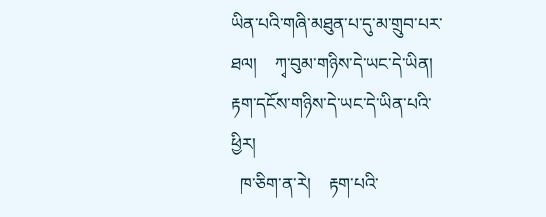ཡིན་པའི་གཞི་མཐུན་པ་དུ་མ་གྲུབ་པར་ཐལ།    ཀྭ་བུམ་གཉིས་དེ་ཡང་དེ་ཡིན།    རྟག་དངོས་གཉིས་དེ་ཡང་དེ་ཡིན་པའི་ཕྱིར།
  ཁ་ཅིག་ན་རེ།    རྟག་པའི་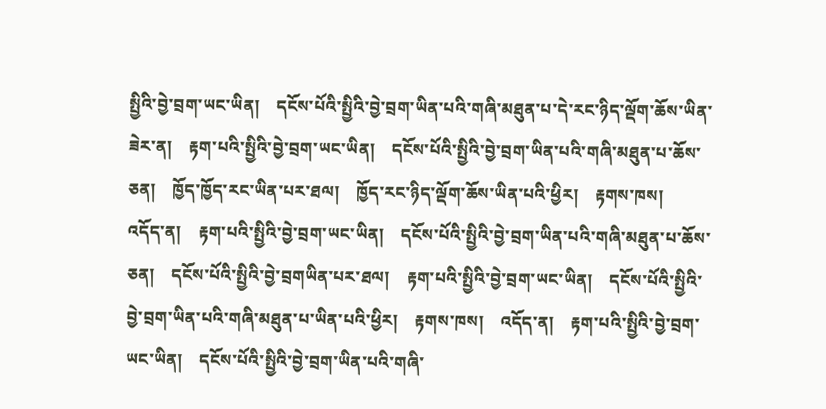སྤྱིའི་བྱེ་བྲག་ཡང་ཡིན།    དངོས་པོའི་སྤྱིའི་བྱེ་བྲག་ཡིན་པའི་གཞི་མཐུན་པ་དེ་རང་ཉིད་ལྡོག་ཆོས་ཡིན་ཟེར་ན།    རྟག་པའི་སྤྱིའི་བྱེ་བྲག་ཡང་ཡིན།    དངོས་པོའི་སྤྱིའི་བྱེ་བྲག་ཡིན་པའི་གཞི་མཐུན་པ་ཆོས་ཅན།    ཁྱོད་ཁྱོད་རང་ཡིན་པར་ཐལ།    ཁྱོད་རང་ཉིད་ལྡོག་ཆོས་ཡིན་པའི་ཕྱིར།    རྟགས་ཁས།    འདོད་ན།    རྟག་པའི་སྤྱིའི་བྱེ་བྲག་ཡང་ཡིན།    དངོས་པོའི་སྤྱིའི་བྱེ་བྲག་ཡིན་པའི་གཞི་མཐུན་པ་ཆོས་ཅན།    དངོས་པོའི་སྤྱིའི་བྱེ་བྲགཡིན་པར་ཐལ།    རྟག་པའི་སྤྱིའི་བྱེ་བྲག་ཡང་ཡིན།    དངོས་པོའི་སྤྱིའི་བྱེ་བྲག་ཡིན་པའི་གཞི་མཐུན་པ་ཡིན་པའི་ཕྱིར།    རྟགས་ཁས།    འདོད་ན།    རྟག་པའི་སྤྱིའི་བྱེ་བྲག་ཡང་ཡིན།    དངོས་པོའི་སྤྱིའི་བྱེ་བྲག་ཡིན་པའི་གཞི་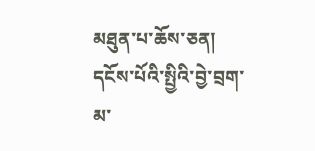མཐུན་པ་ཆོས་ཅན།    དངོས་པོའི་སྤྱིའི་བྱེ་བྲག་མ་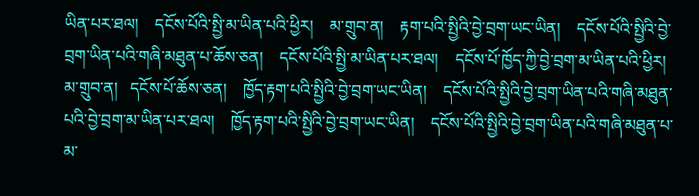ཡིན་པར་ཐལ།    དངོས་པོའི་སྤྱི་མ་ཡིན་པའི་ཕྱིར།    མ་གྲུབ་ན།    རྟག་པའི་སྤྱིའི་བྱེ་བྲག་ཡང་ཡིན།    དངོས་པོའི་སྤྱིའི་བྱེ་བྲག་ཡིན་པའི་གཞི་མཐུན་པ་ཆོས་ཅན།    དངོས་པོའི་སྤྱི་མ་ཡིན་པར་ཐལ།    དངོས་པོ་ཁྱོད་ཀྱི་བྱེ་བྲག་མ་ཡིན་པའི་ཕྱིར།    མ་གྲུབ་ན།   དངོས་པོ་ཆོས་ཅན།    ཁྱོད་རྟག་པའི་སྤྱིའི་བྱེ་བྲག་ཡང་ཡིན།    དངོས་པོའི་སྤྱིའི་བྱེ་བྲག་ཡིན་པའི་གཞི་མཐུན་པའི་བྱེ་བྲག་མ་ཡིན་པར་ཐལ།    ཁྱོད་རྟག་པའི་སྤྱིའི་བྱེ་བྲག་ཡང་ཡིན།    དངོས་པོའི་སྤྱིའི་བྱེ་བྲག་ཡིན་པའི་གཞི་མཐུན་པ་མ་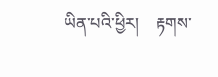ཡིན་པའི་ཕྱིར།    རྟགས་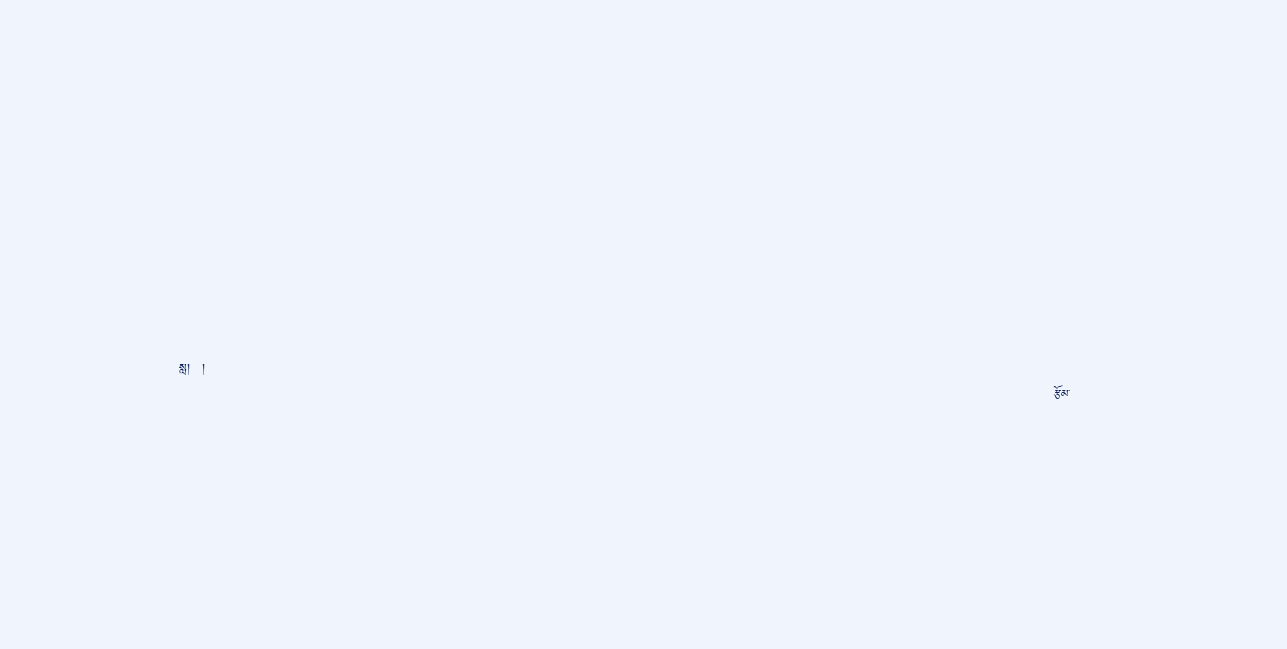སླ།   །
                                                                                                                                                                                                                     རྩོམ་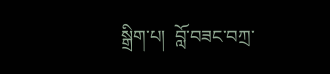སྒྲིག་པ།  བློ་བཟང་བཀྲ་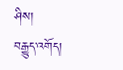ཤིས།
བརྒྱུད་འགོད།